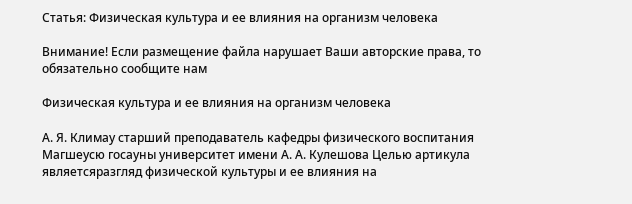Статья: Физическая культура и ее влияния на организм человека

Внимание! Если размещение файла нарушает Ваши авторские права, то обязательно сообщите нам

Физическая культура и ее влияния на организм человека

А. Я. Климау старший преподаватель кафедры физического воспитания Магшеусю госауны университет имени А. А. Кулешова Целью артикула являетсяразгляд физической культуры и ее влияния на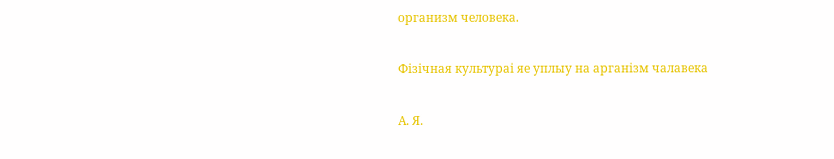организм человека.

Фізічная культураі яе уплыу на арганізм чалавека

А. Я.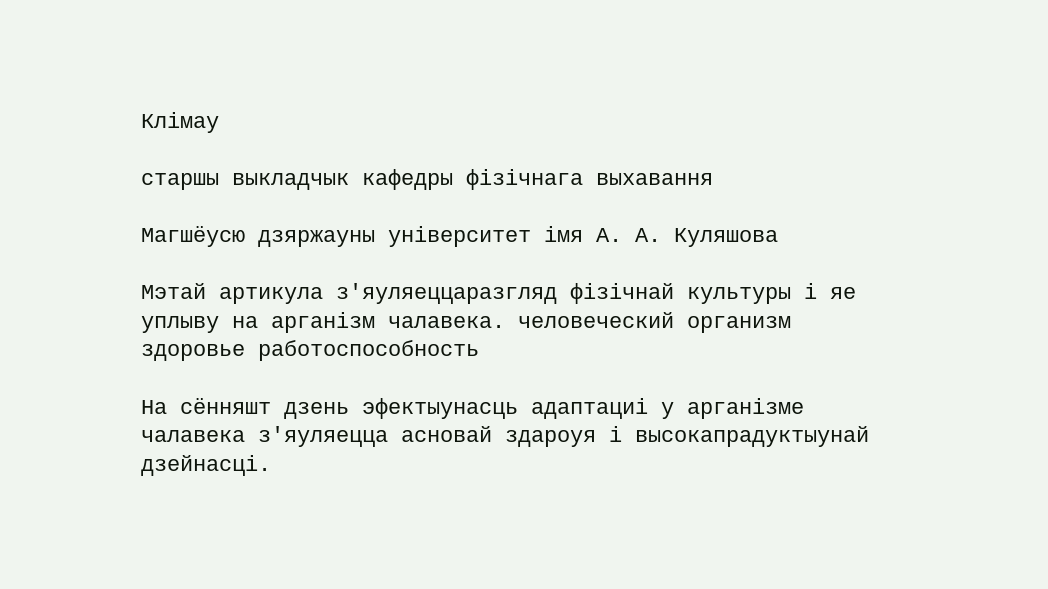Клімау

старшы выкладчык кафедры фізічнага выхавання

Магшёусю дзяржауны університет імя А. А. Куляшова

Мэтай артикула з'яуляеццаразгляд фізічнай культуры і яе уплыву на арганізм чалавека. человеческий организм здоровье работоспособность

На сённяшт дзень эфектыунасць адаптациі у арганізме чалавека з'яуляецца асновай здароуя і высокапрадуктыунай дзейнасці.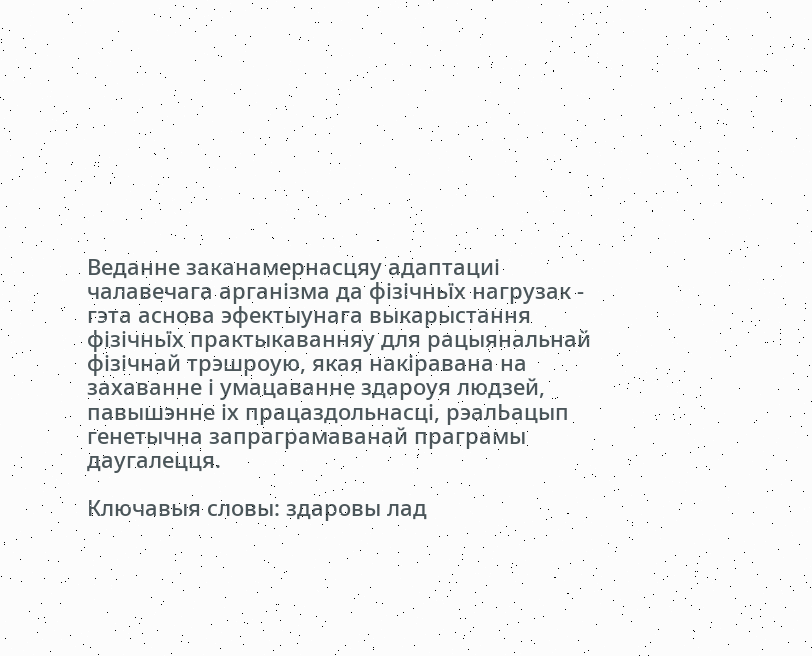Веданне заканамернасцяу адаптациі чалавечага арганізма да фізічньїх нагрузак - гэта аснова эфектыунага выкарыстання фізічньїх практыкаванняу для рацыянальнай фізічнай трэшроую, якая накіравана на захаванне і умацаванне здароуя людзей, павышэнне іх працаздольнасці, рэалЬацып генетычна запраграмаванай праграмы даугалецця.

Ключавыя словы: здаровы лад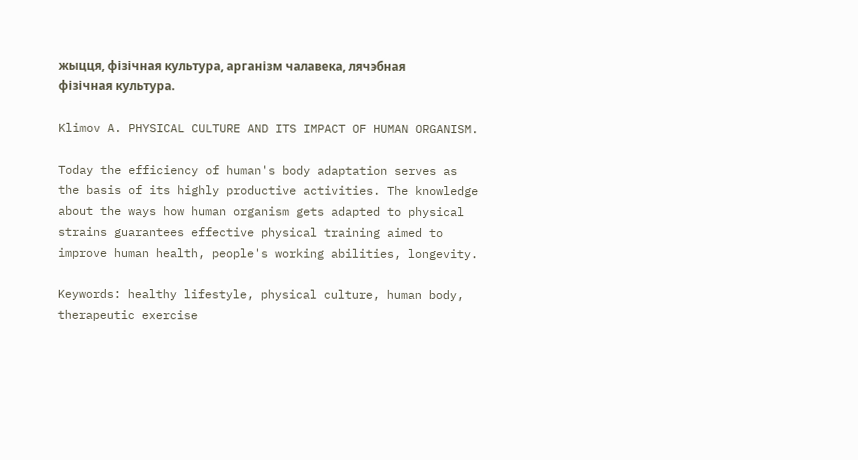жыцця, фізічная культура, арганізм чалавека, лячэбная фізічная культура.

Klimov A. PHYSICAL CULTURE AND ITS IMPACT OF HUMAN ORGANISM.

Today the efficiency of human's body adaptation serves as the basis of its highly productive activities. The knowledge about the ways how human organism gets adapted to physical strains guarantees effective physical training aimed to improve human health, people's working abilities, longevity.

Keywords: healthy lifestyle, physical culture, human body, therapeutic exercise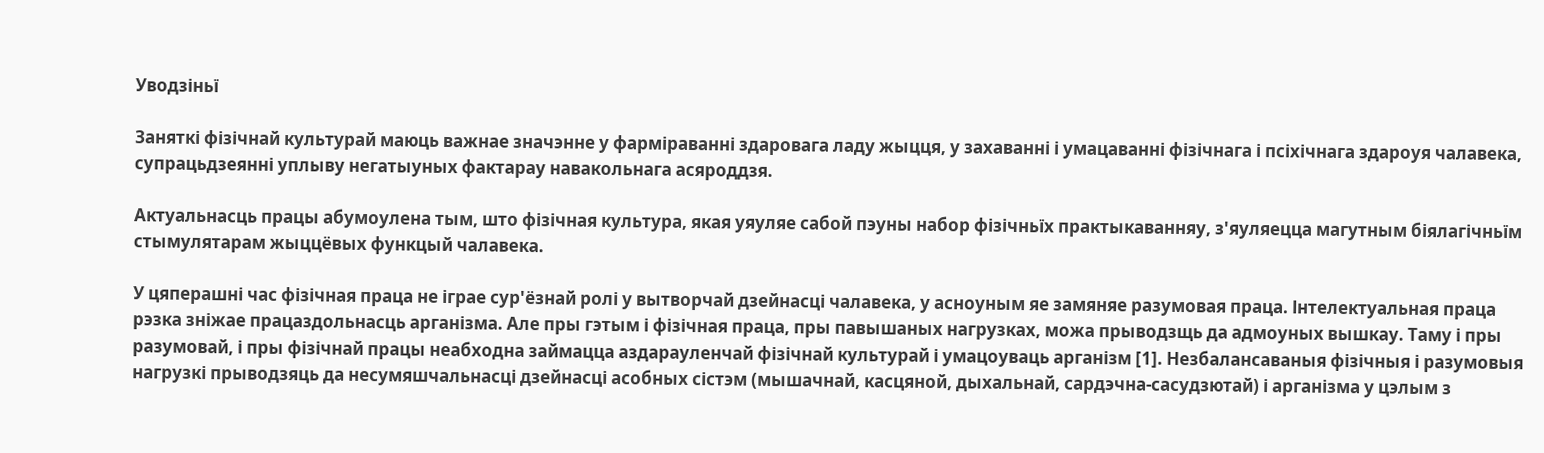Уводзіньї

Заняткі фізічнай культурай маюць важнае значэнне у фарміраванні здаровага ладу жыцця, у захаванні і умацаванні фізічнага і псіхічнага здароуя чалавека, супрацьдзеянні уплыву негатыуных фактарау навакольнага асяроддзя.

Актуальнасць працы абумоулена тым, што фізічная культура, якая уяуляе сабой пэуны набор фізічньїх практыкаванняу, з'яуляецца магутным біялагічньїм стымулятарам жыццёвых функцый чалавека.

У цяперашні час фізічная праца не іграе сур'ёзнай ролі у вытворчай дзейнасці чалавека, у асноуным яе замяняе разумовая праца. Інтелектуальная праца рэзка зніжае працаздольнасць арганізма. Але пры гэтым і фізічная праца, пры павышаных нагрузках, можа прыводзщь да адмоуных вышкау. Таму і пры разумовай, і пры фізічнай працы неабходна займацца аздарауленчай фізічнай культурай і умацоуваць арганізм [1]. Незбалансаваныя фізічныя і разумовыя нагрузкі прыводзяць да несумяшчальнасці дзейнасці асобных сістэм (мышачнай, касцяной, дыхальнай, сардэчна-сасудзютай) і арганізма у цэлым з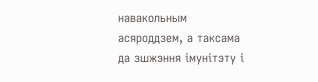навакольным асяроддзем, а таксама да зшжэння імунітэту і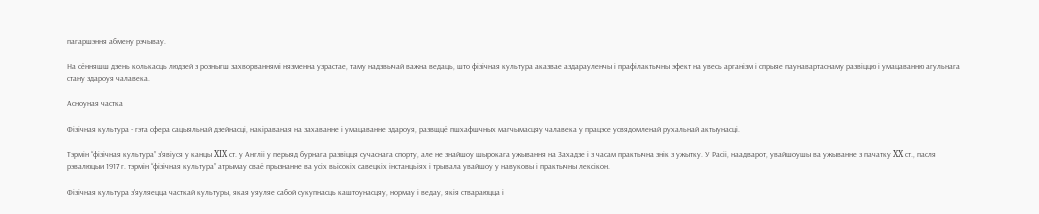пагаршэння абмену рэчывау.

На сённяшш дзень колькасць людзей з розныгш захворваннямі нязменна узрастае, таму надзвычай важна ведаць, што фізічная культура аказвае аздарауленчы і прафілактычны эфект на увесь арганізм і спрыяе паунавартаснаму развіццю і умацаванню агульнага стану здароуя чалавека.

Асноуная частка

Фізічная культура - гэта сфера сацыяльнай дзейнасці, накіраваная на захаванне і умацаванне здароуя, развщцё пшхафшчных магчымасцяу чалавека у працэсе усвядомленай рухальнай актыунасці.

Тэрмін “фізічная культура” з'явіуся у канцы XIX ст. у Англіі у перыяд бурнага развіцця сучаснага спорту, але не знайшоу шырокага ужывання на Захадзе і з часам практычна знік з ужытку. У Расіі, наадварот, увайшоушы ва ужыванне з пачатку XX ст., пасля рэвалюцыи 1917 г. тэрмін “фізічная культура” атрымау сваё прызнанне ва усіх вьісокіх савецкіх інстанцьіях і трывала увайшоу у навуковы і практычны лексікон.

Фізічная культура з'яуляецца часткай культуры, якая уяуляе сабой сукупнасць каштоунасцяу, нормау і ведау, якія ствараюцца і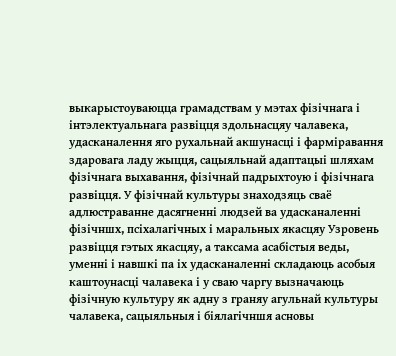выкарыстоуваюцца грамадствам у мэтах фізічнага і інтэлектуальнага развіцця здольнасцяу чалавека, удасканалення яго рухальнай акшунасці і фарміравання здаровага ладу жыцця, сацыяльнай адаптацыі шляхам фізічнага выхавання, фізічнай падрыхтоую і фізічнага развіцця. У фізічнай культуры знаходзяць сваё адлюстраванне дасягненні людзей ва удасканаленні фізічншх, псіхалагічных і маральных якасцяу Узровень развіцця гэтых якасцяу, а таксама асабістыя веды, уменні і навшкі па іх удасканаленні складаюць асобыя каштоунасці чалавека і у сваю чаргу вызначаюць фізічную культуру як адну з граняу агульнай культуры чалавека, сацыяльныя і біялагічншя асновы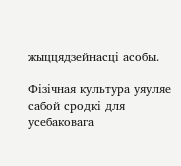жыццядзейнасці асобы.

Фізічная культура уяуляе сабой сродкі для усебаковага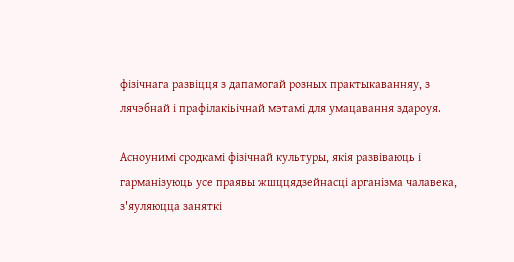фізічнага развіцця з дапамогай розных практыкаванняу, з лячэбнай і прафілакіьічнай мэтамі для умацавання здароуя.

Асноунимі сродкамі фізічнай культуры, якія развіваюць і гарманізуюць усе праявы жшццядзейнасці арганізма чалавека, з'яуляюцца заняткі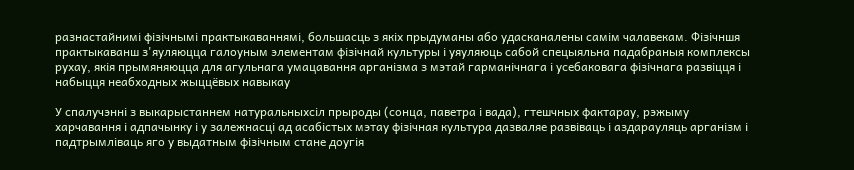разнастайнимі фізічнымі практыкаваннямі, большасць з якіх прыдуманы або удасканалены самім чалавекам. Фізічншя практыкаванш з'яуляюцца галоуным элементам фізічнай культуры і уяуляюць сабой спецыяльна падабраныя комплексы рухау, якія прымяняюцца для агульнага умацавання арганізма з мэтай гарманічнага і усебаковага фізічнага развіцця і набыцця неабходных жыццёвых навыкау

У спалучэнні з выкарыстаннем натуральныхсіл прыроды (сонца, паветра і вада), гтешчных фактарау, рэжыму харчавання і адпачынку і у залежнасці ад асабістых мэтау фізічная культура дазваляе развіваць і аздарауляць арганізм і падтрымліваць яго у выдатным фізічным стане доугія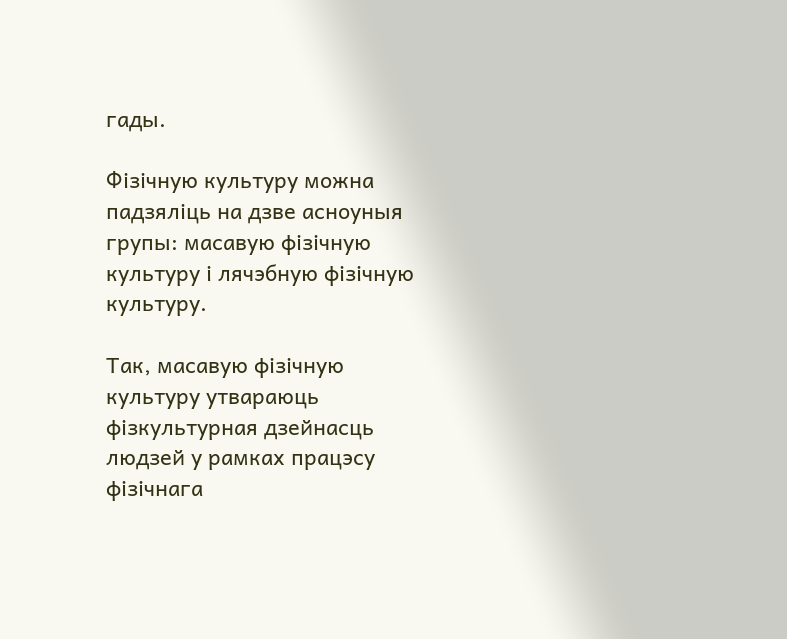гады.

Фізічную культуру можна падзяліць на дзве асноуныя групы: масавую фізічную культуру і лячэбную фізічную культуру.

Так, масавую фізічную культуру утвараюць фізкультурная дзейнасць людзей у рамках працэсу фізічнага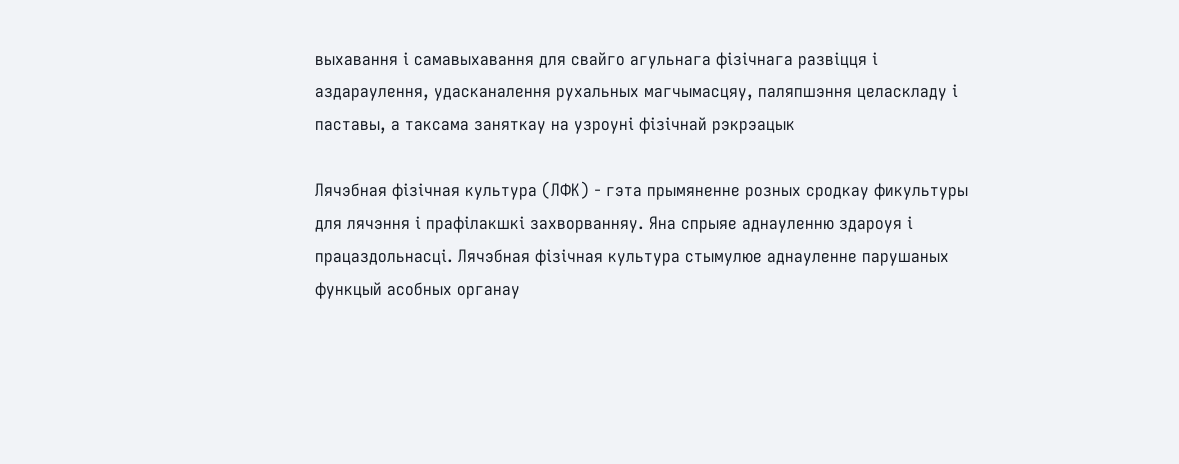выхавання і самавыхавання для свайго агульнага фізічнага развіцця і аздараулення, удасканалення рухальных магчымасцяу, паляпшэння целаскладу і паставы, а таксама заняткау на узроуні фізічнай рэкрэацык

Лячэбная фізічная культура (ЛФК) - гэта прымяненне розных сродкау фикультуры для лячэння і прафілакшкі захворванняу. Яна спрыяе аднауленню здароуя і працаздольнасці. Лячэбная фізічная культура стымулюе аднауленне парушаных функцый асобных органау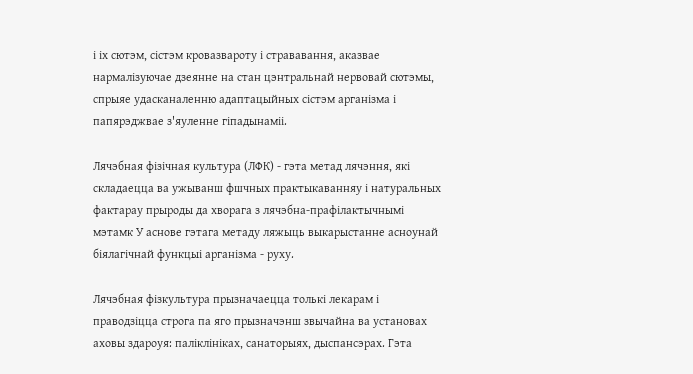і іх сютэм, сістэм кровазвароту і стрававання, аказвае нармалізуючае дзеянне на стан цэнтральнай нервовай сютэмы, спрыяе удасканаленню адаптацыйных сістэм арганізма і папярэджвае з'яуленне гіпадынаміі.

Лячэбная фізічная культура (ЛФК) - гэта метад лячэння, які складаецца ва ужыванш фшчных практыкаванняу і натуральных фактарау прыроды да хворага з лячэбна-прафілактычнымі мэтамк У аснове гэтага метаду ляжыць выкарыстанне асноунай біялагічнай функцыі арганізма - руху.

Лячэбная фізкультура прызначаецца толькі лекарам і праводзіцца строга па яго прызначэнш звычайна ва установах аховы здароуя: паліклініках, санаторыях, дыспансэрах. Гэта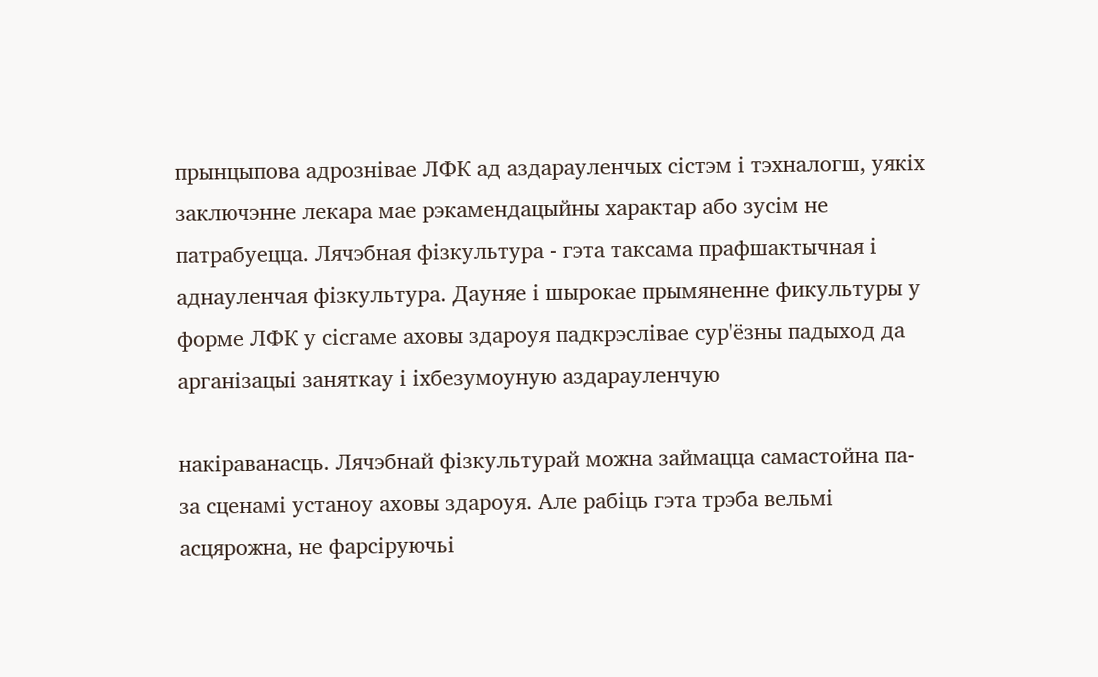прынцыпова адрознівае ЛФК ад аздарауленчых сістэм і тэхналогш, уякіх заключэнне лекара мае рэкамендацыйны характар або зусім не патрабуецца. Лячэбная фізкультура - гэта таксама прафшактычная і аднауленчая фізкультура. Дауняе і шырокае прымяненне фикультуры у форме ЛФК у сісгаме аховы здароуя падкрэслівае сур'ёзны падыход да арганізацыі заняткау і іхбезумоуную аздарауленчую

накіраванасць. Лячэбнай фізкультурай можна займацца самастойна па-за сценамі устаноу аховы здароуя. Але рабіць гэта трэба вельмі асцярожна, не фарсіруючьі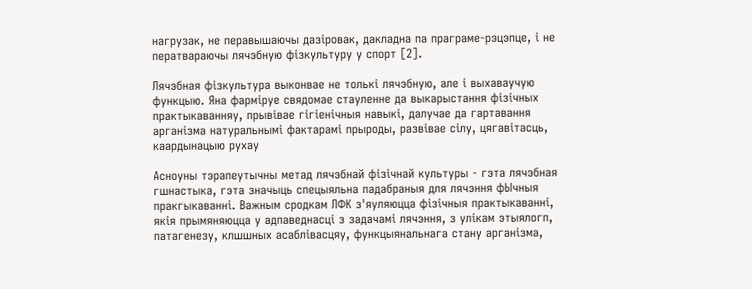нагрузак, не перавышаючы дазіровак, дакладна па праграме-рэцэпце, і не ператвараючы лячэбную фізкультуру у спорт [2].

Лячэбная фізкультура выконвае не толькі лячэбную, але і выхаваучую функцыю. Яна фарміруе свядомае стауленне да выкарыстання фізічных практыкаванняу, прывівае гігіенічныя навыкі, далучае да гартавання арганізма натуральнымі фактарамі прыроды, развівае сілу, цягавітасць, каардынацыю рухау

Асноуны тэрапеутычны метад лячэбнай фізічнай культуры - гэта лячэбная гшнастыка, гэта значыць спецыяльна падабраныя для лячэння фЫчныя пракгыкаванні. Важным сродкам ЛФК з'яуляюцца фізічныя практыкаванні, якія прымяняюцца у адпаведнасці з задачамі лячэння, з улікам этыялогп, патагенезу, клшшных асаблівасцяу, функцыянальнага стану арганізма,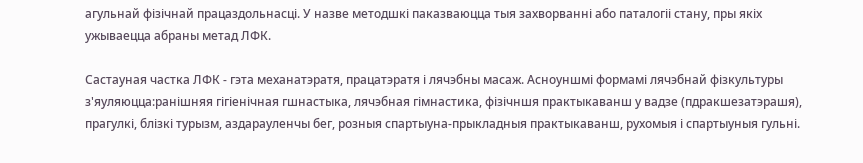агульнай фізічнай працаздольнасці. У назве методшкі паказваюцца тыя захворванні або паталогіі стану, пры якіх ужываецца абраны метад ЛФК.

Састауная частка ЛФК - гэта механатэратя, працатэратя і лячэбны масаж. Асноуншмі формамі лячэбнай фізкультуры з'яуляюцца:ранішняя гігіенічная гшнастыка, лячэбная гімнастика, фізічншя практыкаванш у вадзе (пдракшезатэрашя), прагулкі, блізкі турызм, аздарауленчы бег, розныя спартыуна-прыкладныя практыкаванш, рухомыя і спартыуныя гульні.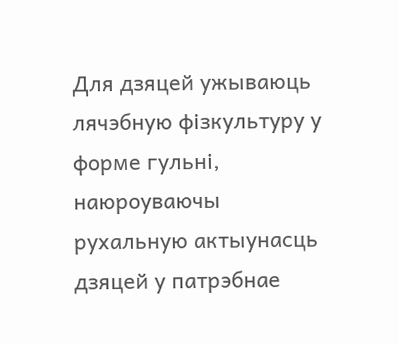Для дзяцей ужываюць лячэбную фізкультуру у форме гульні, наюроуваючы рухальную актыунасць дзяцей у патрэбнае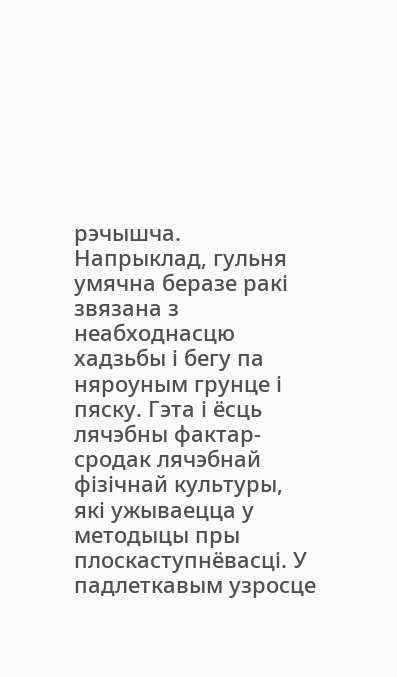рэчышча. Напрыклад, гульня умячна беразе ракі звязана з неабходнасцю хадзьбы і бегу па няроуным грунце і пяску. Гэта і ёсць лячэбны фактар-сродак лячэбнай фізічнай культуры, які ужываецца у методыцы пры плоскаступнёвасці. У падлеткавым узросце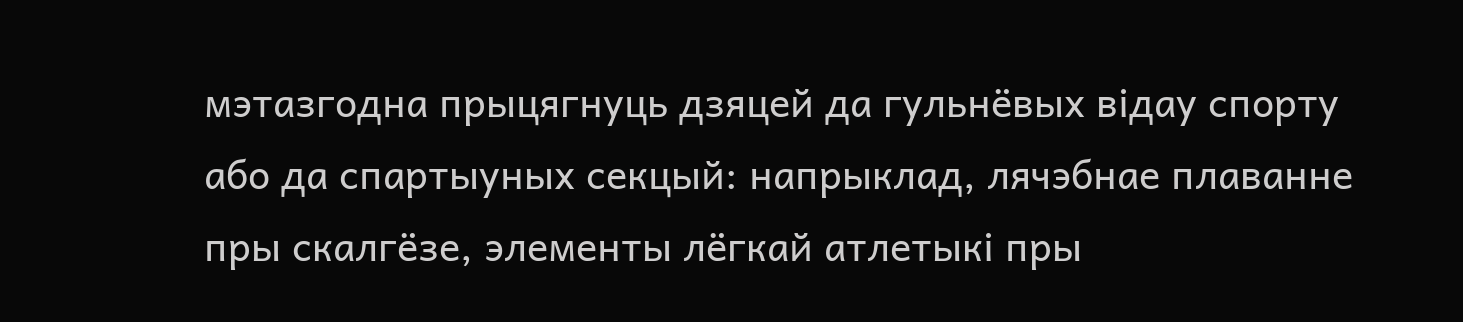мэтазгодна прыцягнуць дзяцей да гульнёвых відау спорту або да спартыуных секцый: напрыклад, лячэбнае плаванне пры скалгёзе, элементы лёгкай атлетыкі пры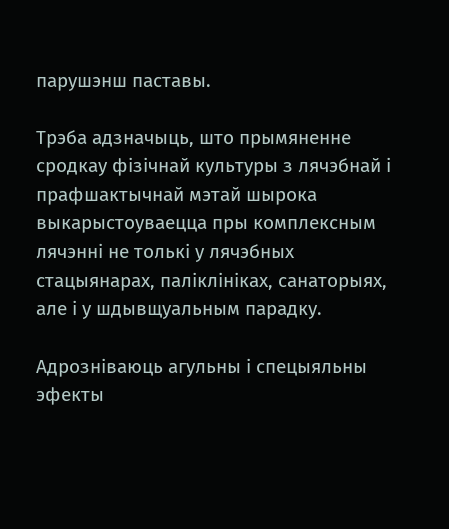парушэнш паставы.

Трэба адзначыць, што прымяненне сродкау фізічнай культуры з лячэбнай і прафшактычнай мэтай шырока выкарыстоуваецца пры комплексным лячэнні не толькі у лячэбных стацыянарах, паліклініках, санаторыях, але і у шдывщуальным парадку.

Адрозніваюць агульны і спецыяльны эфекты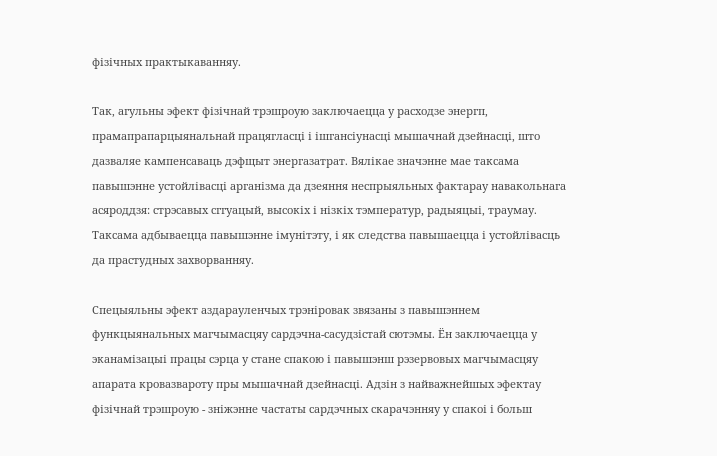фізічных практыкаванняу.

Так, агульны эфект фізічнай трэшроую заключаецца у расходзе энергп, прамапрапарцыянальнай працягласці і ішгансіунасці мышачнай дзейнасці, што дазваляе кампенсаваць дэфщыт энергазатрат. Вялікае значэнне мае таксама павышэнне устойлівасці арганізма да дзеяння неспрыяльных фактарау навакольнага асяроддзя: стрэсавых сггуацый, высокіх і нізкіх тэмператур, радыяцыі, траумау. Таксама адбываецца павышэнне імунітэту, і як следства павышаецца і устойлівасць да прастудных захворванняу.

Спецыяльны эфект аздарауленчых трэніровак звязаны з павышэннем функцыянальных магчымасцяу сардэчна-сасудзістай сютэмы. Ён заключаецца у эканамізацыі працы сэрца у стане спакою і павышэнш рэзервовых магчымасцяу апарата кровазвароту пры мышачнай дзейнасці. Адзін з найважнейшых эфектау фізічнай трэшроую - зніжэнне частаты сардэчных скарачэнняу у спакоі і больш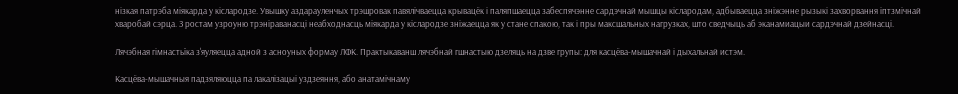нізкая патрэба міякарда у кіслародзе. Увышку аздарауленчых трэшровак павялічваецца крывацёк і паляпшаецца забеспячэнне сардэчнай мышцы кіслародам, адбываецца зніжэнне рызыкі захворвання іптзмічнай хваробай сэрца. З ростам узроуню трэніраванасці неабходнасць міякарда у кіслародзе зніжаецца як у стане спакою, так і пры максшальных нагрузках, што сведчыць аб эканамиацыи сардэчнай дзейнасці.

Лячэбная гімнастьїка з'яуляецца адной з асноуных формау ЛФК. Практыкаванш лячэбнай гшнастыю дзеляць на дзве групы: для касцёва-мышачнай і дыхальнай истэм.

Касцёва-мышачныя падзяляюцца па лакалізацыі уздзеяння, або анатамічнаму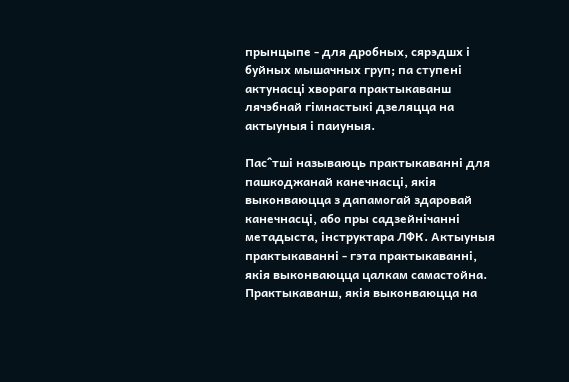прынцыпе - для дробных, сярэдшх і буйных мышачных груп; па ступені актунасці хворага практыкаванш лячэбнай гімнастыкі дзеляцца на актыуныя і паиуныя.

Пас^тші называюць практыкаванні для пашкоджанай канечнасці, якія выконваюцца з дапамогай здаровай канечнасці, або пры садзейнічанні метадыста, інструктара ЛФК. Актыуныя практыкаванні - гэта практыкаванні, якія выконваюцца цалкам самастойна. Практыкаванш, якія выконваюцца на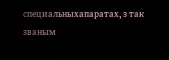специальныхапаратах, з так званым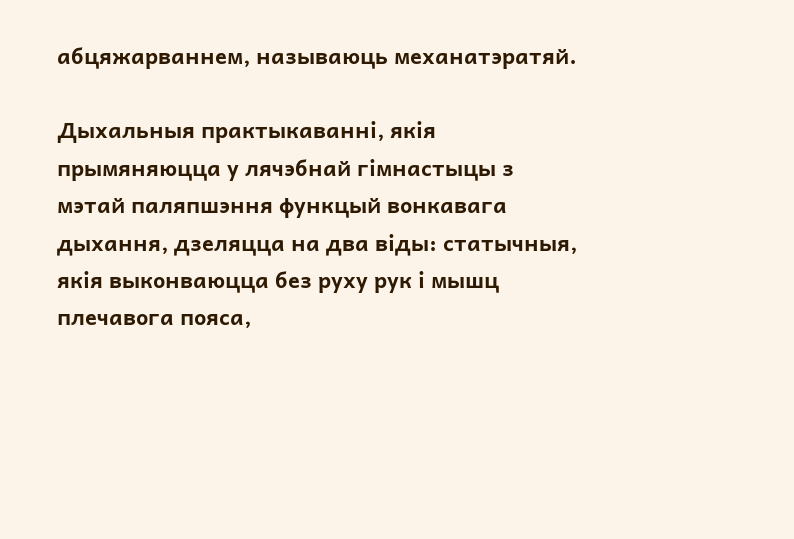абцяжарваннем, называюць механатэратяй.

Дыхальныя практыкаванні, якія прымяняюцца у лячэбнай гімнастыцы з мэтай паляпшэння функцый вонкавага дыхання, дзеляцца на два віды: статычныя, якія выконваюцца без руху рук і мышц плечавога пояса,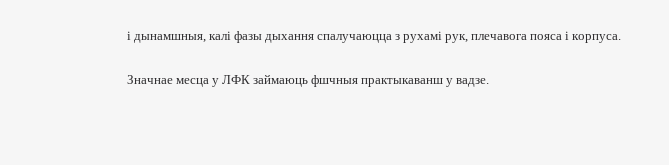і дынамшныя, калі фазы дыхання спалучаюцца з рухамі рук, плечавога пояса і корпуса.

Значнае месца у ЛФК займаюць фшчныя практыкаванш у вадзе.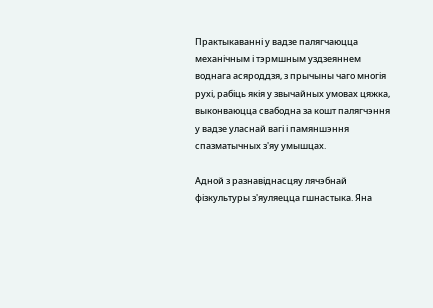Практыкаванні у вадзе палягчаюцца механічным і тэрмшным уздзеяннем воднага асяроддзя, з прычыны чаго многія рухі, рабіць якія у звычайных умовах цяжка, выконваюцца свабодна за кошт палягчэння у вадзе уласнай вагі і памяншэння спазматычных з'яу умышцах.

Адной з разнавіднасцяу лячэбнай фізкультуры з'яуляецца гшнастыка. Яна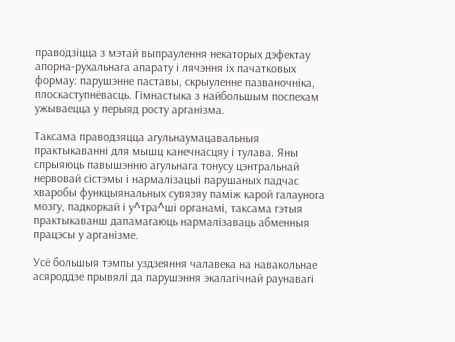праводзіцца з мэтай выпраулення некаторых дэфектау апорна-рухальнага апарату і лячэння іх пачатковых формау: парушэнне паставы, скрыуленне пазваночніка, плоскаступнёвасць. Гімнастыка з найбольшым поспехам ужываецца у перыяд росту арганізма.

Таксама праводзяцца агульнаумацавальныя практыкаванні для мышц канечнасцяу і тулава. Яны спрыяюць павышэнню агульнага тонусу цэнтральнай нервовай сістэмы і нармалізацыі парушаных падчас хваробы функцыянальных сувязяу паміж карой галаунога мозгу, падкоркай і у^тра^ші органамі, таксама гэтыя практыкаванш дапамагаюць нармалізаваць абменныя працэсы у арганізме.

Усё большыя тэмпы уздзеяння чалавека на навакольнае асяроддзе прывялі да парушэння экалагічнай раунавагі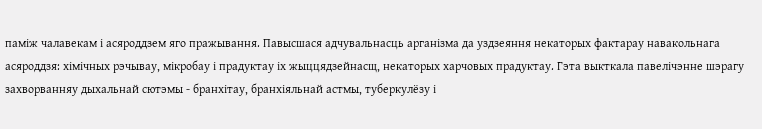паміж чалавекам і асяроддзем яго пражывання. Павысшася адчувальнасць арганізма да уздзеяння некаторых фактарау навакольнага асяроддзя: хімічных рэчывау, мікробау і прадуктау іх жыццядзейнасщ, некаторых харчовых прадуктау. Гэта выкткала павелічэнне шэрагу захворванняу дыхальнай сютэмы - бранхітау, бранхіяльнай астмы, туберкулёзу і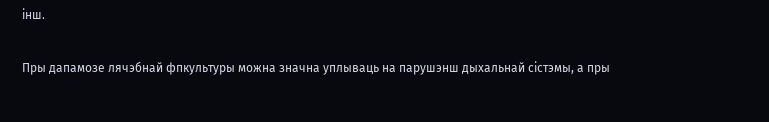інш.

Пры дапамозе лячэбнай фпкультуры можна значна уплываць на парушэнш дыхальнай сістэмы, а пры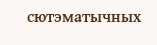сютэматычных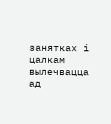занятках і цалкам вылечвацца ад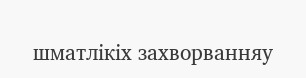шматлікіх захворванняу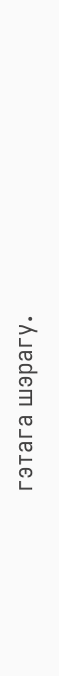гэтага шэрагу.